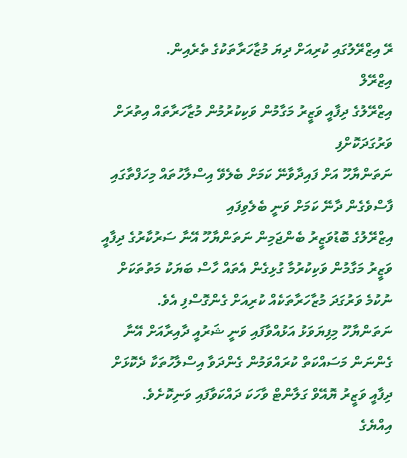ރޭ އިޒްރޭލުގައި ކުރިއަށް ދިޔަ މުޒާހަރާތަކުގެ ތެރެއިން.
އިޒްރޭލް
އިޒްރޭލުގެ ދިފާއީ ވަޒީރު މަގާމުން ވަކިކުރުމުން މުޒާހަރާތައް އިތުރަށް ވަރުގަދަކޮށްފި
ނަތަންޔާހޫ އަށް ފައިދާވާނޭ ކަމަށް ބެލެވޭ އިސްލާހުތައް މިހަފްތާގައި ފާސްވެގެން ދާނޭ ކަމަށް ވަނީ ބެލެވިފައި
އިޒްރޭލުގެ ބޮޑުވަޒީރު ބެންޖަމިން ނަތަންޔާހޫ އޭނާ ސަރުކާރުގެ ދިފާއީ ވަޒީރު މަގާމުން ވަކިކުރުމާ ގުޅިގެން އެތައް ހާސް ބަޔަކު މަތުތަކަށް ނުކުމެ ވަރުގަދަ މުޒާހަރާތަކެއް ކުރިއަށް ގެންގޮސްފި އެވެ.
ނަތަންޔާހޫ މިފިޔަވަޅު އަޅުއްވާފައި ވަނީ ޝަރުއީ ދާއިރާއަށް އޭނާ ގެންނަން މަސައްކަތް ކުރައްވަމުން ގެންދަވާ އިސްލާހުތަކާ ދެކޮޅަށް ދިފާއީ ވަޒީރު ޔޮއޭވް ގަލާންޓް ވާހަކަ ދައްކަވާފައި ވަނިކޮށެވެ.
އިއްޔެގެ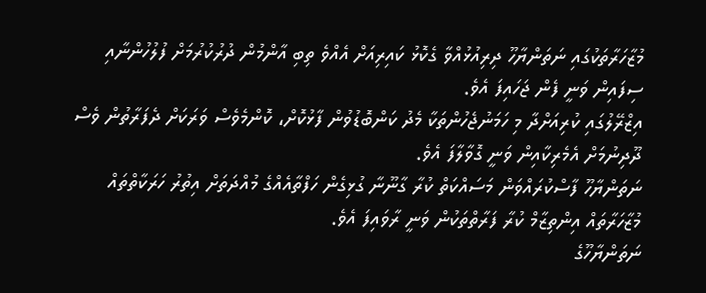މުޒާހަރާތަކުގައި ނަތަންޔާހޫ ދިރިއުޅުއްވާ ގެކޮޅު ކައިރިއަށް އެއްވެ ތިބި އާންމުން ދުރުކުރުމަށް ފުލުހުންނާއި ސިފައިން ވަނީ ފެން ޖަހައިފަ އެވެ.
އިޒްރޭލުގައި ކުރިއަށްދާ މި ހަމަނުޖެހުންތަކާ މެދު ކަންބޮޑުވުން ފާޅުކޮށް، ކޮންމެވެސް ވަރަކަށް ދެފަރާތުން ވެސް ދޫދިނުމަށް އެމެރިކާއިން ވަނީ ގޮވާލާފަ އެވެ.
ނަތަންޔާހޫ ފާސްކުރައްވަން މަސައްކަތް ކުރާ ގާނޫނާ ގުޅިގެން ހަފްތާއެއްގެ މުއްދަތަށް އިތުރު ހަރަކާތްތައް މުޒާހަރާތައް އިންތިޒާމް ކުރާ ފަރާތްތަކުން ވަނީ ރާވައިފަ އެވެ.
ނަތަންޔާހޫގެ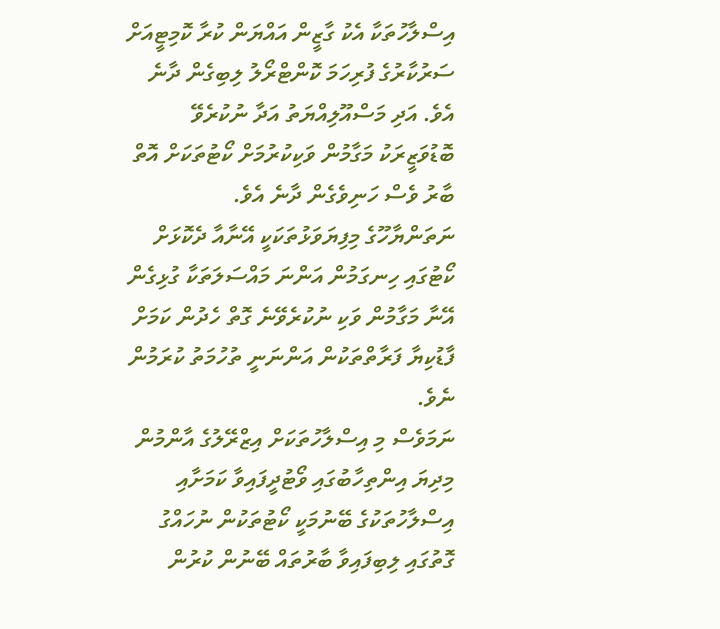އިސްލާހުތަކާ އެކު ގާޒީން އައްޔަން ކުރާ ކޮމިޓީއަށް ސަރުކާރުގެ ފުރިހަމަ ކޮންޓްރޯލު ލިބިގެން ދާނެ އެވެ. އަދި މަސްއޫލިއްޔަތު އަދާ ނުކުރެވޭ ބޮޑުވަޒީރަކު މަގާމުން ވަކިކުރުމަށް ކޯޓުތަކަށް އޮތް ބާރު ވެސް ހަނިވެގެން ދާނެ އެވެ.
ނަތަންޔާހޫގެ މިފިޔަވަޅުތަކަކީ އޭނާއާ ދެކޮޅަށް ކޯޓުގައި ހިނގަމުން އަންނަ މައްސަލަތަކާ ގުޅިގެން އޭނާ މަގާމުން ވަކި ނުކުރެވޭނެ ގޮތް ހެދުން ކަމަށް ފާޑުކިޔާ ފަރާތްތަކުން އަންނަނީ ތުހުމަތު ކުރަމުން ނެވެ.
ނަމަވެސް މި އިސްލާހުތަކަށް އިޒްރޭލުގެ އާންމުން މިދިޔަ އިންތިހާބުގައި ވޯޓުދީފައިވާ ކަމަށާއި އިސްލާހުތަކުގެ ބޭނުމަކީ ކޯޓުތަކުން ނުހައްގު ގޮތުގައި ލިބިފައިވާ ބާރުތައް ބޭނުން ކުރުން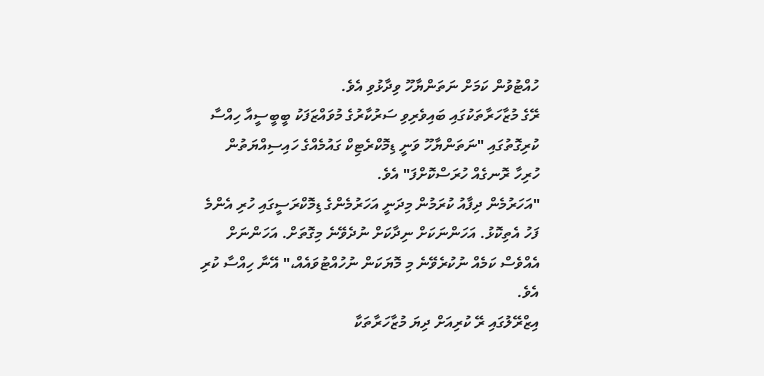ހުއްޓުވުން ކަމަށް ނަތަންޔާހޫ ވިދާޅުވި އެވެ.
ރޭގެ މުޒާހަރާތަކުގައި ބައިވެރިވި ސަރުކާރުގެ މުވައްޒަފަކު ބީބީސީއާ ހިއްސާ ކުރިގޮތުގައި "ނަތަންޔާހޫ ވަނީ ޑިމޮކްރެޓިކް ގައުމެއްގެ ހައިސިއްޔަތުން ހުރިހާ ރޮނގެއް ހުރަސްކޮށްފަ" އެވެ.
"އަހަރުމެން ދިފާއު ކުރަމުން މިދަނީ އަހަރުމެންގެ ޑިމޮކްރަސީގައި ހުރި އެންމެ ފަހު އެތިކޮޅު. އަހަންނަކަށް ނިދާކަށް ނުދެވޭނެ މިގޮތަށް. އަހަންނަށް އެއްވެސް ކަމެއް ނުކުރެވޭނެ މި މޮޔަކަން ނުހުއްޓުވައެއް،" އޭނާ ހިއްސާ ކުރި އެވެ.
އިޒްރޭލުގައި ރޭ ކުރިއަށް ދިޔަ މުޒާހަރާތަކާ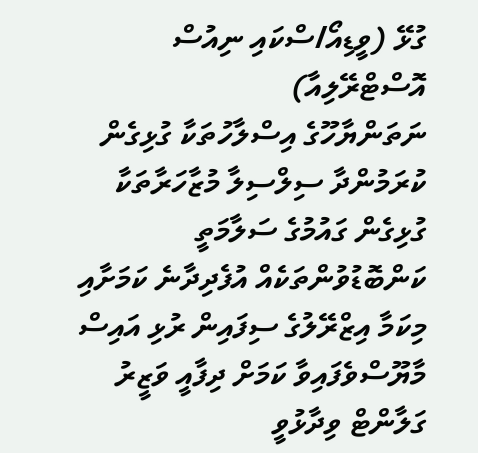ގުޅޭ (ވީޑިއޯ/ސްކައި ނިއުސް އޮސްޓްރޭލިއާ)
ނަތަންޔާހޫގެ އިސްލާހުތަކާ ގުޅިގެން ކުރަމުންދާ ސިލްސިލާ މުޒާހަރާތަކާ ގުޅިގެން ގައުމުގެ ސަލާމަތީ ކަންބޮޑުވުންތަކެއް އުފެދިދާނެ ކަމަށާއި މިކަމާ އިޒްރޭލުގެ ސިފައިން ރުޅި އައިސް މާޔޫސްވެފައިވާ ކަމަށް ދިފާއީ ވަޒީރު ގަލާންޓް ވިދާޅުވީ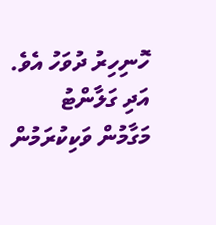ހޮނިހިރު ދުވަހު އެވެ.
އަދި ގަލާންޓު މަގާމުން ވަކިކުރަމުން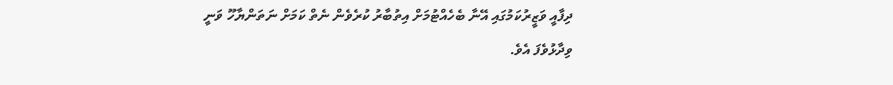ދިފާއީ ވަޒީރުކަމުގައި އޭނާ ބެހެއްޓުމަށް އިތުބާރު ކުރެވެން ނެތް ކަމަށް ނަތަންޔާހޫ ވަނީ ވިދާޅުވެފަ އެވެ.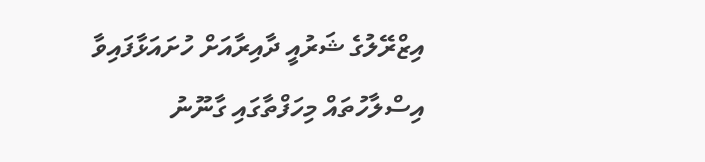އިޒްރޭލުގެ ޝަރުއީ ދާއިރާއަށް ހުށައަޅާފައިވާ އިސްލާހުތައް މިހަފްތާގައި ގާނޫނު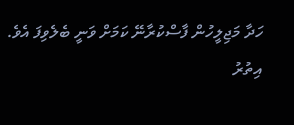ހަދާ މަޖިލީހުން ފާސްކުރާނޭ ކަމަށް ވަނީ ބެލެވިފަ އެވެ.
އިތުރު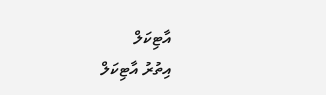އާޓިކަލް
އިތުރު އާޓިކަލް